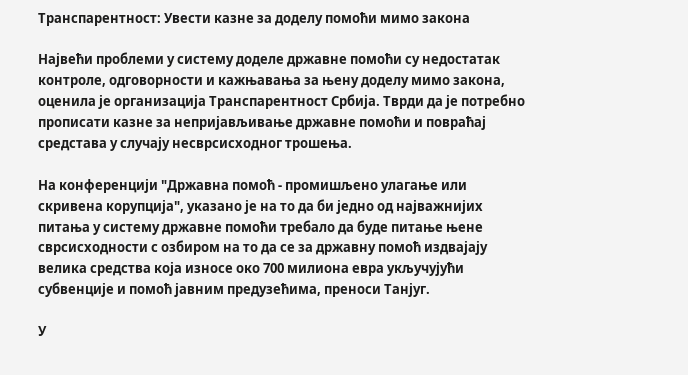Транспарентност: Увести казне за доделу помоћи мимо закона

Највећи проблеми у систему доделе државне помоћи су недостатак контроле, одговорности и кажњавања за њену доделу мимо закона, оценила је организација Транспарентност Србија. Тврди да је потребно прописати казне за непријављивање државне помоћи и повраћај средстава у случају несврсисходног трошења.

На конференцији "Државна помоћ - промишљено улагање или скривена корупција", указано је на то да би једно од најважнијих питања у систему државне помоћи требало да буде питање њене сврсисходности с озбиром на то да се за државну помоћ издвајају велика средства која износе око 700 милиона евра укључујући субвенције и помоћ јавним предузећима, преноси Танјуг.

У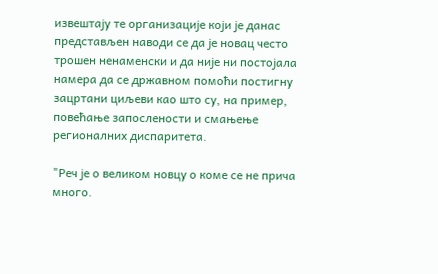извештају те организације који је данас представљен наводи се да је новац често трошен ненаменски и да није ни постојала намера да се државном помоћи постигну зацртани циљеви као што су, на пример, повећање запослености и смањење регионалних диспаритета.

"Реч је о великом новцу о коме се не прича много.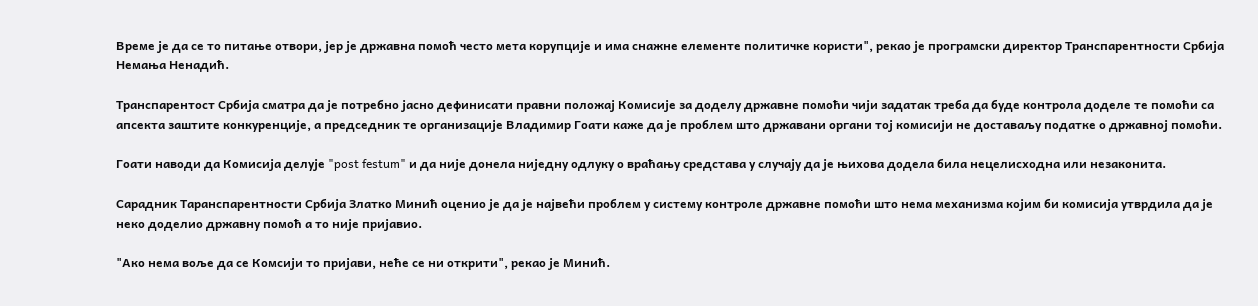Време је да се то питање отвори, јер је државна помоћ често мета корупције и има снажне елементе политичке користи", рекао је програмски директор Транспарентности Србија Немања Ненадић.

Транспарентост Србија сматра да је потребно јасно дефинисати правни положај Комисије за доделу државне помоћи чији задатак треба да буде контрола доделе те помоћи са апсекта заштите конкуренције, а председник те организације Владимир Гоати каже да је проблем што државани органи тој комисији не доставаљу податке о државној помоћи.

Гоати наводи да Комисија делује "post festum" и да није донела ниједну одлуку о враћању средстава у случају да је њихова додела била нецелисходна или незаконита.

Сарадник Таранспарентности Србија Златко Минић оценио је да је највећи проблем у систему контроле државне помоћи што нема механизма којим би комисија утврдила да је неко доделио државну помоћ а то није пријавио.

"Ако нема воље да се Комсији то пријави, неће се ни открити", рекао је Минић.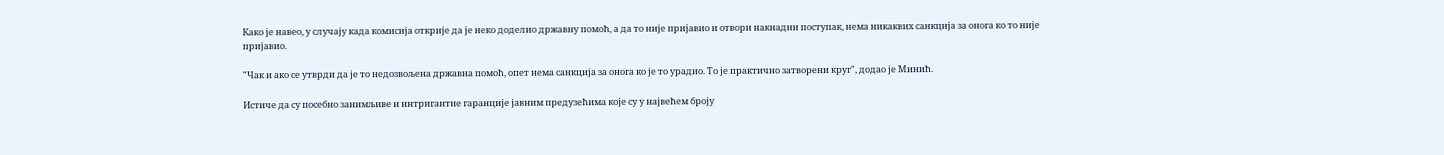Како је навео, у случају када комисија открије да је неко доделио државну помоћ, а да то није пријавио и отвори накнадни поступак, нема никаквих санкција за онога ко то није пријавио.

"Чак и ако се утврди да је то недозвољена државна помоћ, опет нема санкција за онога ко је то урадио. То је практично затворени круг", додао је Минић.

Истиче да су посебно занимљиве и интригантне гаранције јавним предузећима које су у највећем броју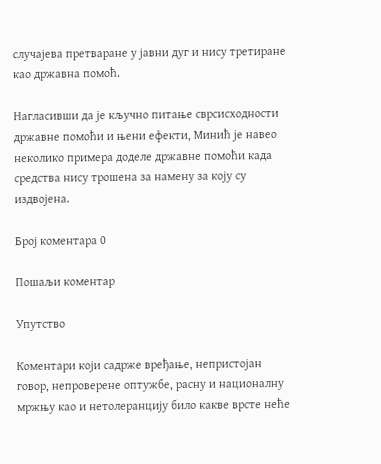случајева претваране у јавни дуг и нису третиране као државна помоћ.

Нагласивши да је кључно питање сврсисходности државне помоћи и њени ефекти, Минић је навео неколико примера доделе државне помоћи када средства нису трошена за намену за коју су издвојена.

Број коментара 0

Пошаљи коментар

Упутство

Коментари који садрже вређање, непристојан говор, непроверене оптужбе, расну и националну мржњу као и нетолеранцију било какве врсте неће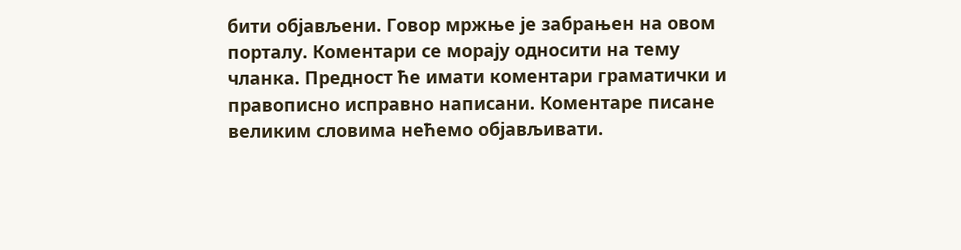бити објављени. Говор мржње је забрањен на овом порталу. Коментари се морају односити на тему чланка. Предност ће имати коментари граматички и правописно исправно написани. Коментаре писане великим словима нећемо објављивати.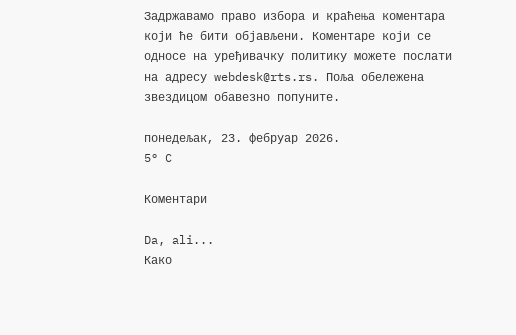Задржавамо право избора и краћења коментара који ће бити објављени. Коментаре који се односе на уређивачку политику можете послати на адресу webdesk@rts.rs. Поља обележена звездицом обавезно попуните.

понедељак, 23. фебруар 2026.
5° C

Коментари

Da, ali...
Како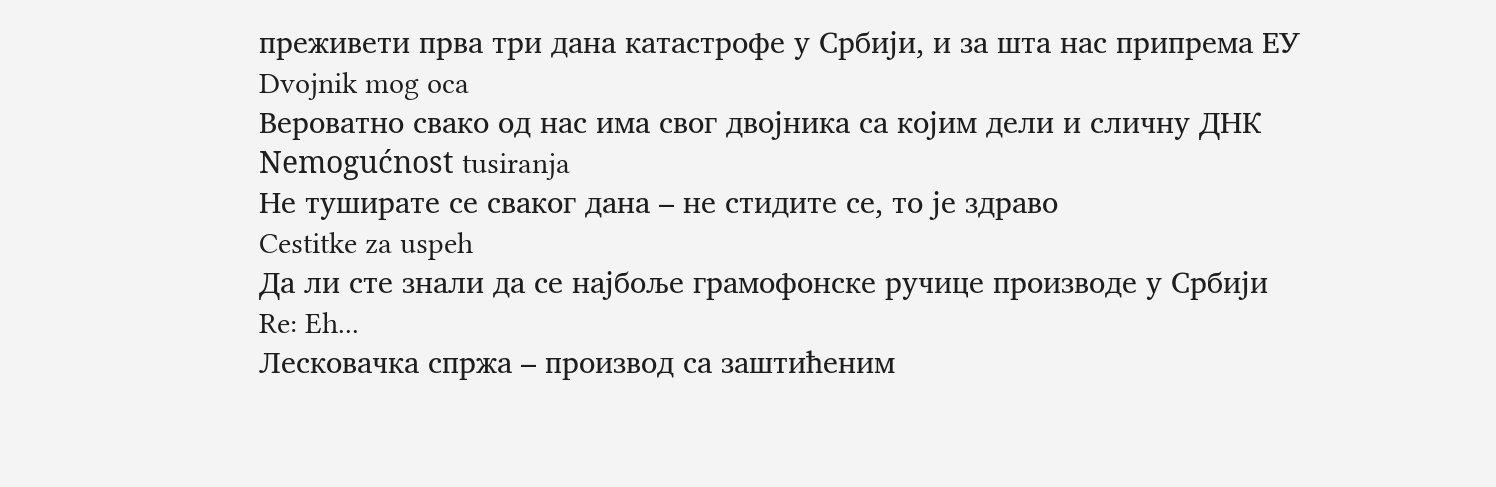преживети прва три дана катастрофе у Србији, и за шта нас припрема ЕУ
Dvojnik mog oca
Вероватно свако од нас има свог двојника са којим дели и сличну ДНК
Nemogućnost tusiranja
Не туширате се сваког дана – не стидите се, то је здраво
Cestitke za uspeh
Да ли сте знали да се најбоље грамофонске ручице производе у Србији
Re: Eh...
Лесковачка спржа – производ са заштићеним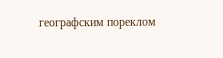географским пореклом